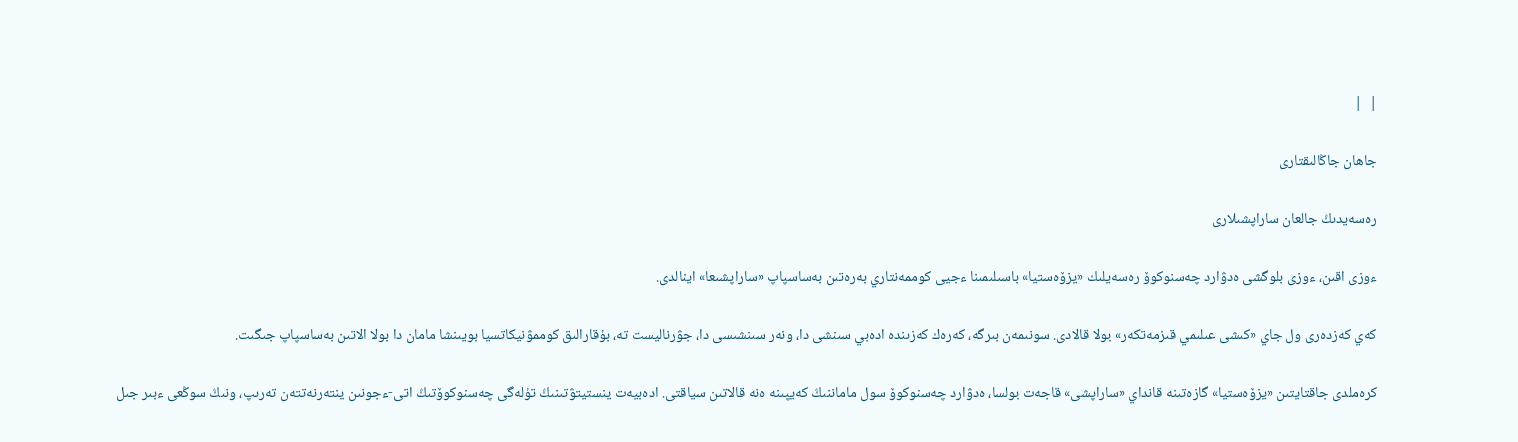|  |

جاھان جاڭالىقتارى

رەسەيدىڭ جالعان ساراپشىلارى

ءوزى اقىن، ءوزى بلوگشى ەدۋارد چەسنوكوۆ رەسەيلىك «يزۆەستيا» باسىلىمىنا ءجيى كوممەنتاري بەرەتىن بەساسپاپ «ساراپشىعا» اينالدى.

كەي كەزدەرى ول جاي «كىشى عىلىمي قىزمەتكەر» بولا قالادى. سونىمەن بىرگە، كەرەك كەزىندە ادەبي سىنشى دا، ونەر سىنشىسى دا، جۋرناليست تە، بۇقارالىق كوممۋنيكاتسيا بويىنشا مامان دا بولا الاتىن بەساسپاپ جىگىت.

كرەملدى جاقتايتىن «يزۆەستيا» گازەتىنە قانداي «ساراپشى» قاجەت بولسا، ەدۋارد چەسنوكوۆ سول ماماننىڭ كەيپىنە ەنە قالاتىن سياقتى. ادەبيەت ينستيتۋتىنىڭ تۇلەگى چەسنوكوۆتىڭ اتى-ءجونىن ينتەرنەتتەن تەرىپ، ونىڭ سوڭعى ءبىر جىل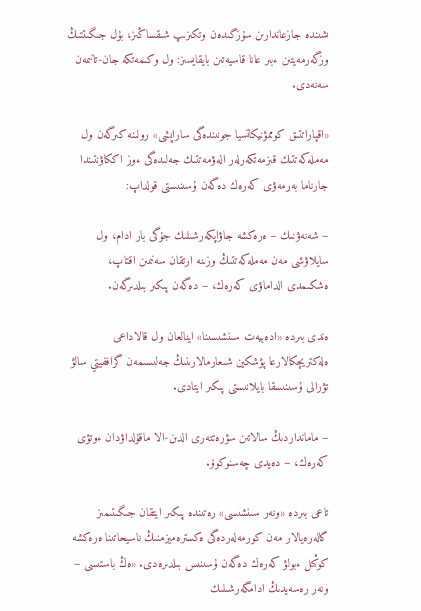ىشىندە جازعاندارىن سۇزگىدەن وتكىزىپ شىقساڭىز، بۇل جىگىتتىڭ وزگەرمەيتىن ءبىر عانا قاسيەتىن بايقايسىز: ول وكىمەتكە جان-تانىمەن سەنەدى.

«اقپاراتتىق كوممۋنيكاتسيا جونىندەگى ساراپشى» رولىنە كىرگەن ول مەملەكەتتىك قىزمەتكەرلەر الەۋمەتتىك جەلىدەگى ءوز اككاۋنتىندا جارناما بەرمەۋى كەرەك دەگەن ۇسىنىستى قولداپ:

– شەنەۋنىك – ەرەكشە جاۋاپكەرشىلىك جۇگى بار ادام، ول سايلاۋشى مەن مەملەكەتتىڭ وزىنە ارتقان سەنىمىن اقتاپ، ەشكىمدى الداماۋى كەرەك، – دەگەن پىكىر بىلدىرگەن.

ەندى بىردە «ادەبيەت سىنشىسىنا» اينالعان ول قالاداعى ەلەكتريچكالارعا پۋشكين شىعارمالارىنىڭ جەلىسىمەن گراففيتي سالۋ تۋرالى ۇسىنىسقا بايلانىستى پىكىر ايتادى.

– مامانداردىڭ سالاتىن سۋرەتتەرى الدىن-الا ماقۇلداۋدان ءوتۋى كەرەك، – دەيدى چەسنوكوۆ.

تاعى بىردە «ونەر سىنشىسى» رەتىندە پىكىر ايتقان جىگىتىمىز گالەرەيالار مەن كورمەلەردەگى ەكسترەميزمنىڭ ناسيحاتىنا ەرەكشە كوڭىل ءبولۋ كەرەك دەگەن ۇسىنىس بىلدىرەدى. «ەڭ باستىسى – ونەر رەسەيدىڭ ادامگەرشىلىك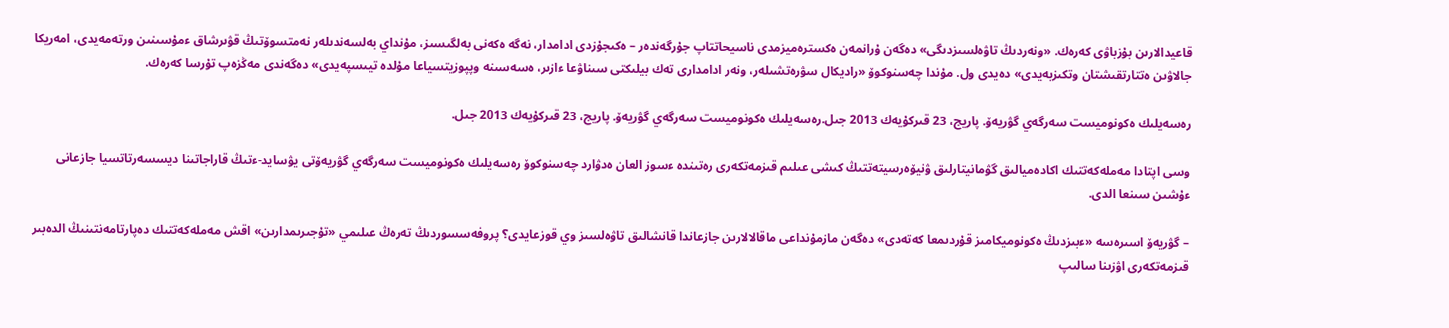قاعيدالارىن بۇزباۋى كەرەك. «ونەردىڭ تاۋەلسىزدىگى» دەگەن ۇرانمەن ەكسترەميزمدى ناسيحاتتاپ جۇرگەندەر – ەكىجۇزدى ادامدار، نەگە ەكەنى بەلگىسىز، مۇنداي بەلسەندىلەر نەمتسوۆتىڭ قۋىرشاق ءمۇسىنىن ورتەمەيدى، امەريكا جالاۋىن ەتتارتقىشتان وتكىزبەيدى» دەيدى ول. مۇندا چەسنوكوۆ «راديكال سۋرەتشىلەر، ونەر ادامدارى تەك بيلىكتى سىناۋعا ءازىر، ەسەسىنە وپپوزيتسياعا مۇلدە تيىسپەيدى» دەگەندى مەڭزەپ تۇرسا كەرەك.

رەسەيلىك ەكونوميست سەرگەي گۋريەۆ. پاريج، 23 قىركۇيەك 2013 جىل.رەسەيلىك ەكونوميست سەرگەي گۋريەۆ. پاريج، 23 قىركۇيەك 2013 جىل.

وسى اپتادا مەملەكەتتىك اكادەميالىق گۋمانيتارلىق ۋنيۆەرسيتەتتىڭ كىشى عىلىم قىزمەتكەرى رەتىندە ءسوز العان ەدۋارد چەسنوكوۆ رەسەيلىك ەكونوميست سەرگەي گۋريەۆتى يۋسايد-ءتىڭ قاراجاتىنا ديسسەرتاتسيا جازعانى ءۇشىن سىنعا الدى.

– گۋريەۆ اسىرەسە «ءبىزدىڭ ەكونوميكامىز قۇردىمعا كەتەدى» دەگەن مازمۇنداعى ماقالالارىن جازعاندا قانشالىق تاۋەلسىز وي قوزعايدى؟ پروفەسسوردىڭ تەرەڭ عىلىمي «تۇجىرىمدارىن» اقش مەملەكەتتىك دەپارتامەنتىنىڭ الدەبىر قىزمەتكەرى اۋزىنا سالىپ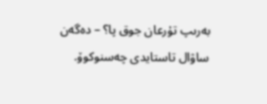بەرىپ تۇرعان جوق پا؟ – دەگەن ساۋال تاستايدى چەسنوكوۆ.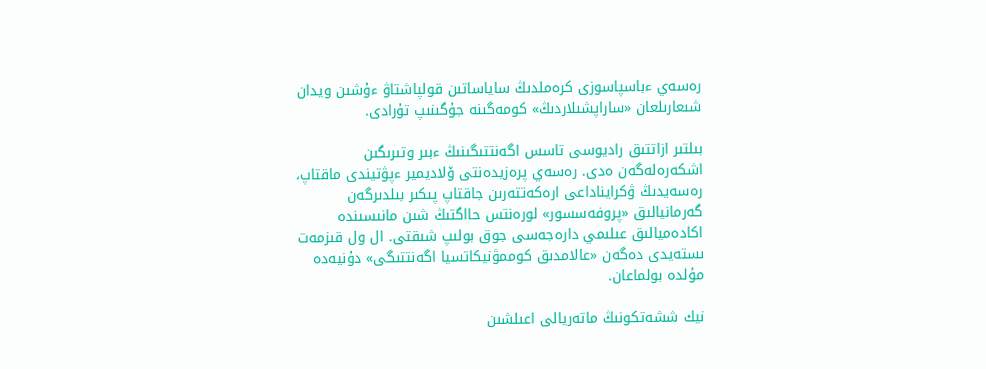رەسەي ءباسپاسوزى كرەملدىڭ ساياساتىن قولپاشتاۋ ءۇشىن ويدان شىعارىلعان «ساراپشىلاردىڭ» كومەگىنە جۇگىنىپ تۇرادى.

بىلتىر ازاتتىق راديوسى تاسس اگەنتتىگىنىڭ ءبىر وتىرىگىن اشكەرەلەگەن ەدى. رەسەي پرەزيدەنتى ۆلاديمير ءپۋتيندى ماقتاپ، رەسەيدىڭ ۋكرايناداعى ارەكەتتەرىن جاقتاپ پىكىر بىلدىرگەن گەرمانيالىق «پروفەسسور» لورەنتس حااگتىڭ شىن مانىسىندە اكادەميالىق عىلىمي دارەجەسى جوق بولىپ شىقتى. ال ول قىزمەت ىستەيدى دەگەن «عالامدىق كوممۋنيكاتسيا اگەنتتىگى» دۇنيەدە مۇلدە بولماعان.

نيك ششەتكونىڭ ماتەريالى اعىلشىن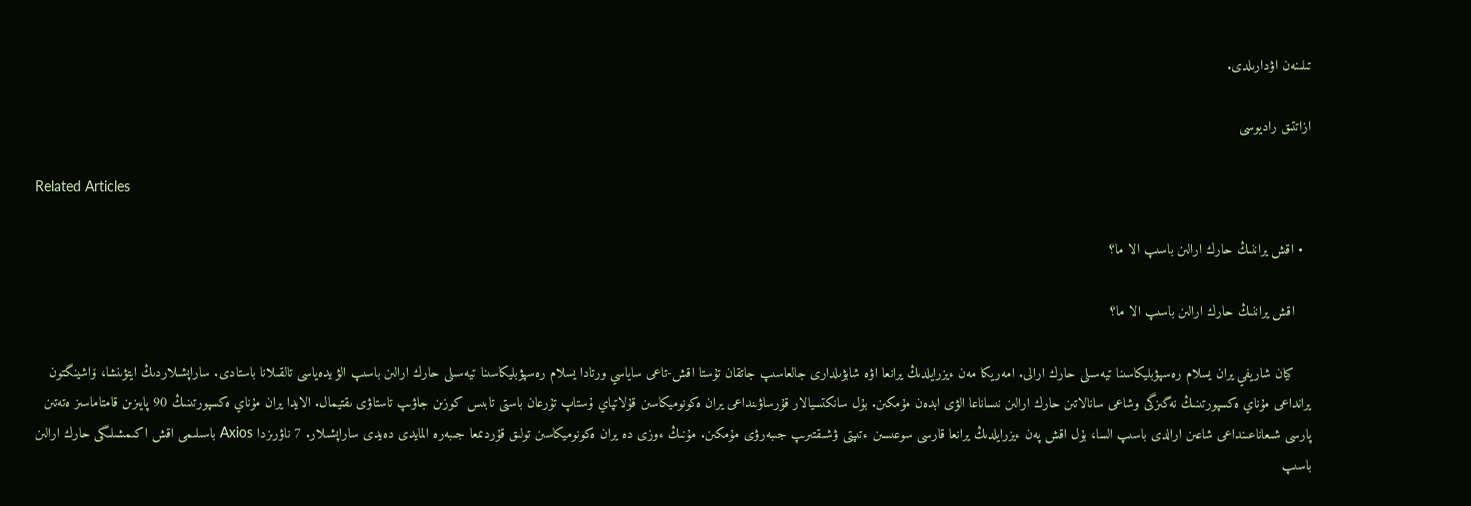تىلىنەن اۋدارىلدى.

ازاتتىق راديوسى

Related Articles

  • اقش يراننىڭ حارك ارالىن باسىپ الا ما؟

    اقش يراننىڭ حارك ارالىن باسىپ الا ما؟

    كيان شاريفي يران يسلام رەسپۋبليكاسىنا تيەسىلى حارك ارالى. امەريكا مەن ءيزرايلدىڭ يرانعا اۋە شابۋىلدارى جالعاسىپ جاتقان تۇستا اقش-تاعى ساياسي ورتادا يسلام رەسپۋبليكاسىنا تيەسىلى حارك ارالىن باسىپ الۋ يدەياسى تالقىلانا باستادى. ساراپشىلاردىڭ ايتۋىنشا، ۆاشينگتون يرانداعى مۇناي ەكسپورتىنىڭ نەگىزگى وشاعى سانالاتىن حارك ارالىن نىساناعا الۋى ابدەن مۇمكىن. بۇل سانكتسيالار قۇرساۋىنداعى يران ەكونوميكاسىن قۇلاتپاي ۇستاپ تۇرعان باستى تابىس كوزىن جاۋىپ تاستاۋى ىقتيمال. الايدا يران مۇناي ەكسپورتىنىڭ 90 پايىزىن قامتاماسىز ەتەتىن پارسى شىعاناعىنداعى شاعىن ارالدى باسىپ السا، بۇل اقش پەن ءيزرايلدىڭ يرانعا قارسى سوعىسىن ءتىپتى ۋشىقتىرىپ جىبەرۋى مۇمكىن. مۇنىڭ ءوزى دە يران ەكونوميكاسىن تولىق قۇردىمعا جىبەرە المايدى دەيدى ساراپشىلار. 7 ناۋرىزدا Axios باسىلىمى اقش اكىمشىلىگى حارك ارالىن باسىپ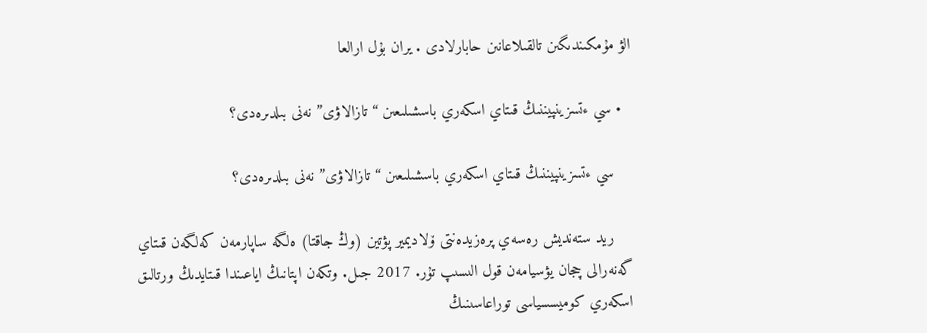الۋ مۇمكىندىگىن تالقىلاعانىن حابارلادى . يران بۇل ارالعا

  • سي ءتسزينپيننىڭ قىتاي اسكەري باسشىلىعىن “تازالاۋى” نەنى بىلدىرەدى؟

    سي ءتسزينپيننىڭ قىتاي اسكەري باسشىلىعىن “تازالاۋى” نەنى بىلدىرەدى؟

    ريد ستەنديش رەسەي پرەزيدەنتى ۆلاديمير پۋتين (وڭ جاقتا) ەلگە ساپارمەن كەلگەن قىتاي گەنەرالى چجان يۋسيامەن قول الىسىپ تۇر. 2017 جىل. وتكەن اپتانىڭ اياعىندا قىتايدىڭ ورتالىق اسكەري كوميسسياسى توراعاسىنىڭ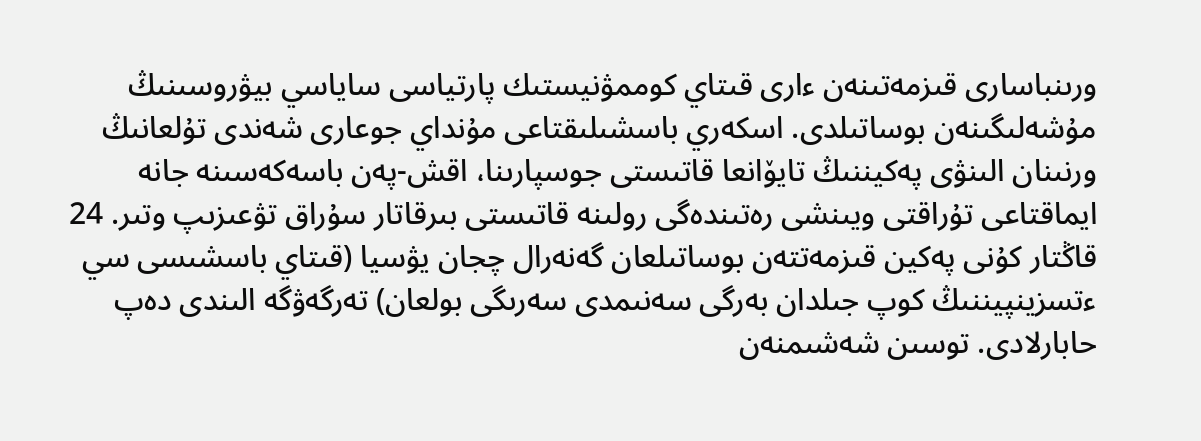ورىنباسارى قىزمەتىنەن ءارى قىتاي كوممۋنيستىك پارتياسى ساياسي بيۋروسىنىڭ مۇشەلىگىنەن بوساتىلدى. اسكەري باسشىلىقتاعى مۇنداي جوعارى شەندى تۇلعانىڭ ورنىنان الىنۋى پەكيننىڭ تايۆانعا قاتىستى جوسپارىنا، اقش-پەن باسەكەسىنە جانە ايماقتاعى تۇراقتى ويىنشى رەتىندەگى رولىنە قاتىستى بىرقاتار سۇراق تۋعىزىپ وتىر. 24 قاڭتار كۇنى پەكين قىزمەتتەن بوساتىلعان گەنەرال چجان يۋسيا (قىتاي باسشىسى سي ءتسزينپيننىڭ كوپ جىلدان بەرگى سەنىمدى سەرىگى بولعان) تەرگەۋگە الىندى دەپ حابارلادى. توسىن شەشىمنەن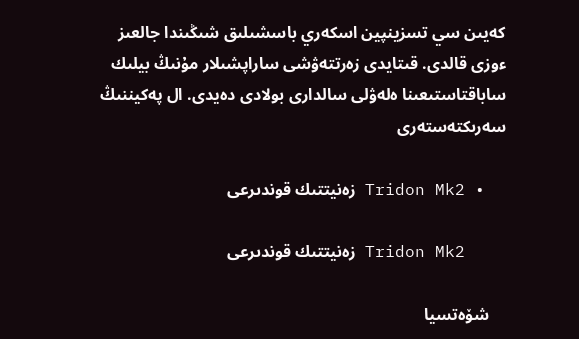كەيىن سي تسزينپين اسكەري باسشىلىق شىڭىندا جالعىز ءوزى قالدى. قىتايدى زەرتتەۋشى ساراپشىلار مۇنىڭ بيلىك ساباقتاستىعىنا ەلەۋلى سالدارى بولادى دەيدى. ال پەكيننىڭ سەرىكتەستەرى

  • Tridon Mk2 زەنيتتىك قوندىرعى

    Tridon Mk2 زەنيتتىك قوندىرعى

    شۆەتسيا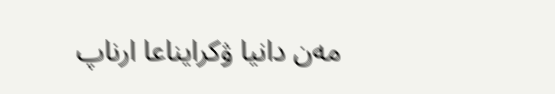مەن دانيا ۋكرايناعا ارناپ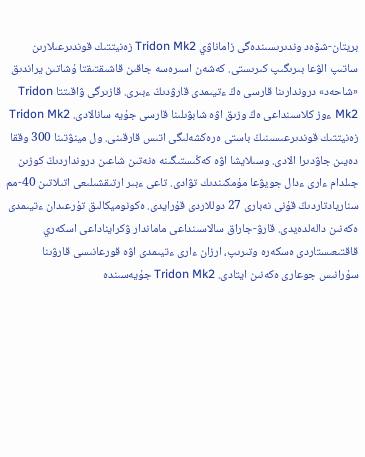بريتان-شۆەد وندىرىسىندەگى زاماناۋي Tridon Mk2 زەنيتتىك قوندىرعىلارىن ساتىپ الۋعا بىرىگىپ كىرىستى. كەشەن اسىرەسە جاقىن قاشىقتىقتا ۇشاتىن يراندىق «شاحەد» دروندارىنا قارسى ەڭ ءتيىمدى قارۋدىڭ ءبىرى. قازىرگى ۋاقىتتا Tridon Mk2 ءوز كلاسىنداعى ەڭ وزىق اۋە شابۋىلىنا قارسى جۇيە سانالادى. Tridon Mk2 زەنيتتىك قوندىرعىسىنىڭ باستى ەرەكشەلىگى اتىس قارقىنى. ول مينۋتىنا 300 وققا دەيىن جاۋدىرا الادى. وسىلايشا اۋە كەڭىستىگىنە ەنەتىن شاعىن درونداردىڭ كوزىن جىلدام ءارى ءدال جويۋعا مۇمكىندىك تۋادى. تاعى ءبىر ارتىقشىلىعى اتىلاتىن 40-مم سناريادتاردىڭ قۇنى نەبارى 27 دوللاردى قۇرايدى. ەكونوميكالىق تۇرعىدان ءتيىمدى ەكەنىن دالەلدەيدى. قارۋ-جاراق سالاسىنداعى ماماندار ۋكرايناداعى اسكەري قاقتىعىستاردى ەسكەرە وتىرىپ، ارزان ءارى ءتيىمدى اۋە قورعانىسى قارۋىنا سۇرانىس جوعارى ەكەنىن ايتادى. Tridon Mk2 جۇيەسىندە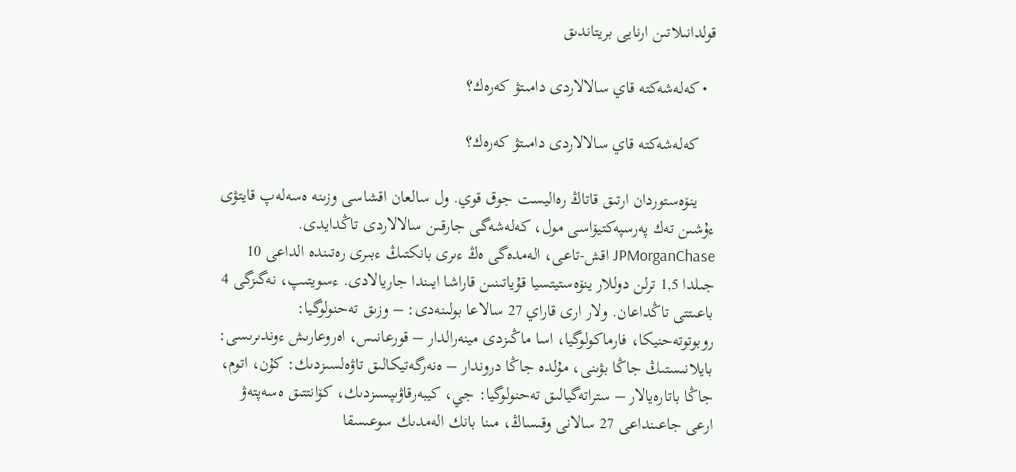قولدانىلاتىن ارنايى بريتاندىق

  • كەلەشەكتە قاي سالالاردى دامىتۋ كەرەك؟

    كەلەشەكتە قاي سالالاردى دامىتۋ كەرەك؟

    ينۆەستوردان ارتىق قاتاڭ رەاليست جوق قوي. ول سالعان اقشاسى وزىنە ەسەلەپ قايتۋى ءۇشىن تەك پەرسپەكتيۆاسى مول، كەلەشەگى جارقىن سالالاردى تاڭدايدى. JPMorganChase اقش-تاعى، الەمدەگى ەڭ ءىرى بانكتىڭ ءبىرى رەتىندە الداعى 10 جىلدا 1,5 ترلن دوللار ينۆەستيتسيا قۇياتىنىن قاراشا ايىندا جاريالادى. ءسويتىپ، نەگىزگى 4 باعىتتى تاڭداعان. ولار ارى قاراي 27 سالاعا بولىنەدى: – وزىق تەحنولوگيا: روبوتوتەحنيكا، فارماكولوگيا، اسا ماڭىزدى مينەرالدار – قورعانىس، اەروعارىش ءوندىرىسى: بايلانىستىڭ جاڭا بۋىنى، مۇلدە جاڭا دروندار – ەنەرگەتيكالىق تاۋەلسىزدىك: كۇن، اتوم، جاڭا باتارەيالار – ستراتەگيالىق تەحنولوگيا: جي، كيبەرقاۋىپسىزدىك، كۆانتتىق ەسەپتەۋ ارعى جاعىنداعى 27 سالانى وقىساڭ، مىنا بانك الەمدىك سوعىسقا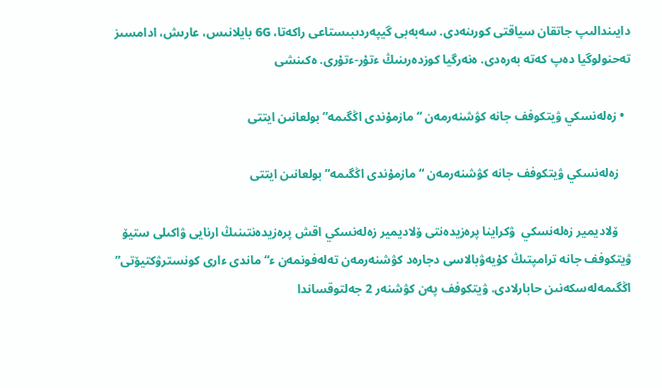دايىندالىپ جاتقان سياقتى كورىنەدى. سەبەبى گيپەردىبىستاعى راكەتا، 6G بايلانىس، عارىش، ادامسىز تەحنولوگيا دەپ كەتە بەرەدى. ەنەرگيا كوزدەرىنىڭ ءتۇر-ءتۇرى. ەكىنشى

  • زەلەنسكي ۋيتكوفف جانە كۋشنەرمەن “مازمۇندى اڭگىمە” بولعانىن ايتتى

    زەلەنسكي ۋيتكوفف جانە كۋشنەرمەن “مازمۇندى اڭگىمە” بولعانىن ايتتى

    ۆلاديمير زەلەنسكي  ۋكراينا پرەزيدەنتى ۆلاديمير زەلەنسكي اقش پرەزيدەنتىنىڭ ارنايى ۋاكىلى ستيۆ ۋيتكوفف جانە ترامپتىڭ كۇيەۋبالاسى دجارەد كۋشنەرمەن تەلەفونمەن ء“ماندى ءارى كونسترۋكتيۆتى” اڭگىمەلەسكەنىن حابارلادى. ۋيتكوفف پەن كۋشنەر 2 جەلتوقساندا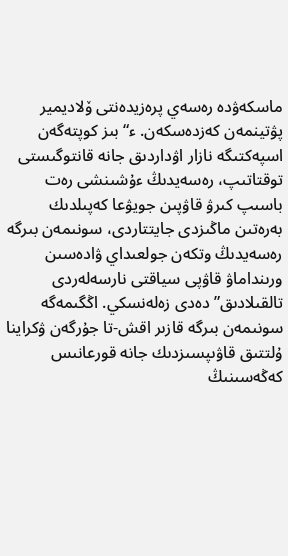ماسكەۋدە رەسەي پرەزيدەنتى ۆلاديمير پۋتينمەن كەزدەسكەن. ء“بىز كوپتەگەن اسپەكتىگە نازار اۋداردىق جانە قانتوگىستى توقتاتىپ، رەسەيدىڭ ءۇشىنشى رەت باسىپ كىرۋ قاۋپىن جويۋعا كەپىلدىك بەرەتىن ماڭىزدى جايتتاردى، سونىمەن بىرگە رەسەيدىڭ وتكەن جولعىداي ۋادەسىن ورىنداماۋ قاۋپى سياقتى نارسەلەردى تالقىلادىق” دەدى زەلەنسكي. اڭگىمەگە سونىمەن بىرگە قازىر اقش-تا جۇرگەن ۋكراينا ۇلتتىق قاۋىپسىزدىك جانە قورعانىس كەڭەسىنىڭ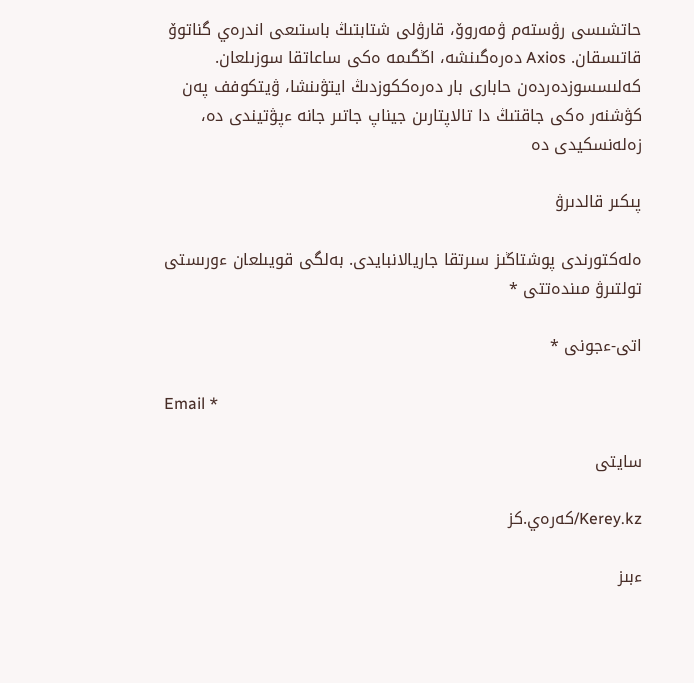حاتشىسى رۋستەم ۋمەروۆ، قارۋلى شتابتىڭ باستىعى اندرەي گناتوۆ قاتىسقان. Axios دەرەگىنشە، اڭگىمە ەكى ساعاتقا سوزىلعان. كەلىسسوزدەردەن حابارى بار دەرەككوزدىڭ ايتۋىنشا، ۋيتكوفف پەن كۋشنەر ەكى جاقتىڭ دا تالاپتارىن جيناپ جاتىر جانە ءپۋتيندى دە، زەلەنسكيدى دە

پىكىر قالدىرۋ

ەلەكتورندى پوشتاڭىز سىرتقا جاريالانبايدى. بەلگى قويىلعان ءورىستى تولتىرۋ مىندەتتى *

اتى-ءجونى *

Email *

سايتى

Kerey.kz/كەرەي.كز

ءبىز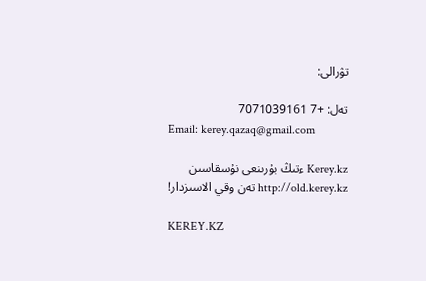تۋرالى:

تەل: +7 7071039161
Email: kerey.qazaq@gmail.com

Kerey.kz ءتىڭ بۇرىنعى نۇسقاسىن http://old.kerey.kz تەن وقي الاسىزدار!

KEREY.KZ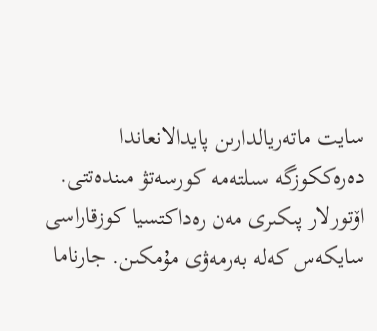سايت ماتەريالدارىن پايدالانعاندا دەرەككوزگە سىلتەمە كورسەتۋ مىندەتتى. اۆتورلار پىكىرى مەن رەداكتسيا كوزقاراسى سايكەس كەلە بەرمەۋى مۇمكىن. جارناما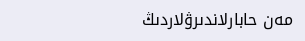مەن حابارلاندىرۋلاردىڭ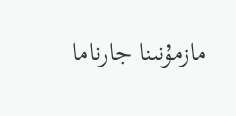مازمۇنىنا جارناما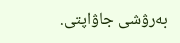بەرۋشى جاۋاپتى.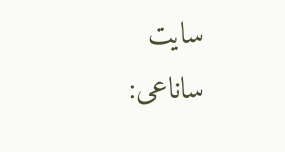سايت ساناعى: